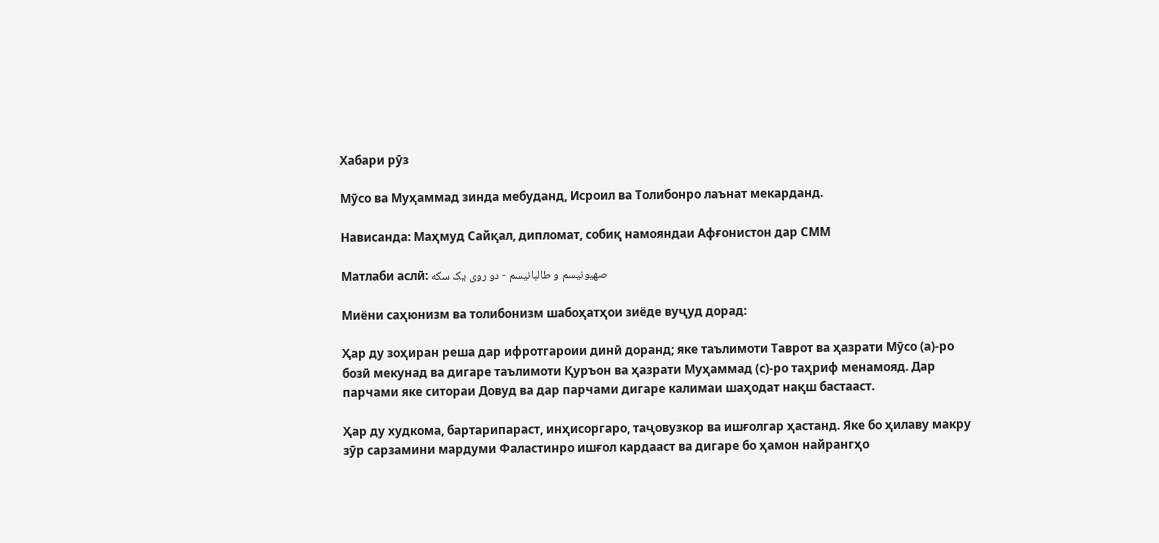Хабари рӯз

Мӯсо ва Муҳаммад зинда мебуданд, Исроил ва Толибонро лаънат мекарданд.

Нависанда: Маҳмуд Сайқал, дипломат, собиқ намояндаи Афғонистон дар СММ

Матлаби аслӣ: صهیونیسم و طالبانیسم - دو روی یک سکه

Миёни саҳюнизм ва толибонизм шабоҳатҳои зиёде вуҷуд дорад:

Ҳар ду зоҳиран реша дар ифротгароии динӣ доранд; яке таълимоти Таврот ва ҳазрати Мӯсо (а)‐ро бозӣ мекунад ва дигаре таълимоти Қуръон ва ҳазрати Муҳаммад (с)‐ро таҳриф менамояд. Дар парчами яке ситораи Довуд ва дар парчами дигаре калимаи шаҳодат нақш бастааст.

Ҳар ду худкома, бартарипараст, инҳисоргаро, таҷовузкор ва ишғолгар ҳастанд. Яке бо ҳилаву макру зӯр сарзамини мардуми Фаластинро ишғол кардааст ва дигаре бо ҳамон найрангҳо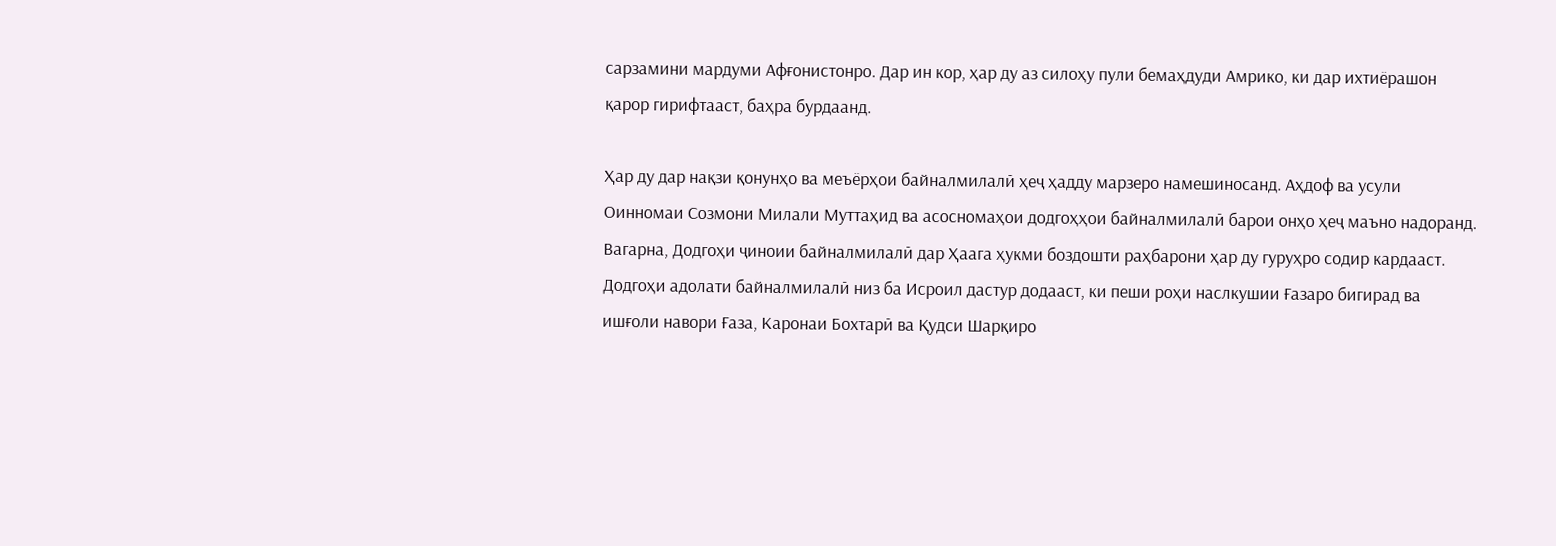сарзамини мардуми Афғонистонро. Дар ин кор, ҳар ду аз силоҳу пули бемаҳдуди Амрико, ки дар ихтиёрашон қарор гирифтааст, баҳра бурдаанд.

Ҳар ду дар нақзи қонунҳо ва меъёрҳои байналмилалӣ ҳеҷ ҳадду марзеро намешиносанд. Аҳдоф ва усули Оинномаи Созмони Милали Муттаҳид ва асосномаҳои додгоҳҳои байналмилалӣ барои онҳо ҳеҷ маъно надоранд. Вагарна, Додгоҳи ҷиноии байналмилалӣ дар Ҳаага ҳукми боздошти раҳбарони ҳар ду гуруҳро содир кардааст. Додгоҳи адолати байналмилалӣ низ ба Исроил дастур додааст, ки пеши роҳи наслкушии Ғазаро бигирад ва ишғоли навори Ғаза, Каронаи Бохтарӣ ва Қудси Шарқиро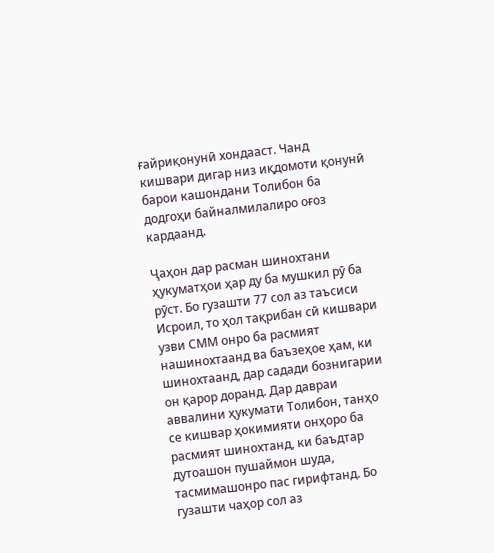ғайриқонунӣ хондааст. Чанд кишвари дигар низ иқдомоти қонунӣ барои кашондани Толибон ба додгоҳи байналмилалиро оғоз кардаанд.

Ҷаҳон дар расман шинохтани ҳукуматҳои ҳар ду ба мушкил рӯ ба рӯст. Бо гузашти 77 сол аз таъсиси Исроил, то ҳол тақрибан сӣ кишвари узви СММ онро ба расмият нашинохтаанд ва баъзеҳое ҳам, ки шинохтаанд, дар садади бознигарии он қарор доранд. Дар давраи аввалини ҳукумати Толибон, танҳо се кишвар ҳокимияти онҳоро ба расмият шинохтанд, ки баъдтар дутоашон пушаймон шуда, тасмимашонро пас гирифтанд. Бо гузашти чаҳор сол аз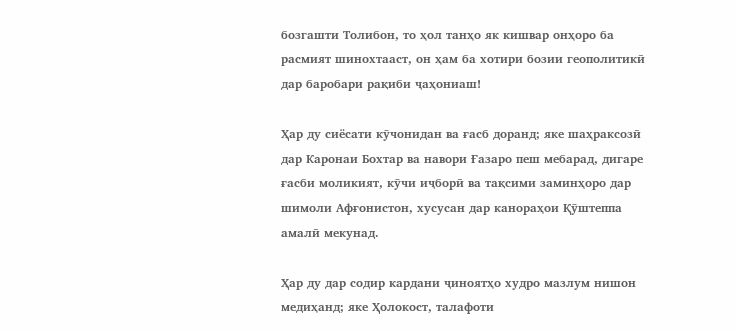бозгашти Толибон, то ҳол танҳо як кишвар онҳоро ба расмият шинохтааст, он ҳам ба хотири бозии геополитикӣ дар баробари рақиби ҷаҳониаш!

Ҳар ду сиёсати кӯчонидан ва ғасб доранд; яке шаҳраксозӣ дар Каронаи Бохтар ва навори Ғазаро пеш мебарад, дигаре ғасби моликият, кӯчи иҷборӣ ва тақсими заминҳоро дар шимоли Афғонистон, хусусан дар канораҳои Қӯштеппа амалӣ мекунад.

Ҳар ду дар содир кардани ҷиноятҳо худро мазлум нишон медиҳанд; яке Ҳолокост, талафоти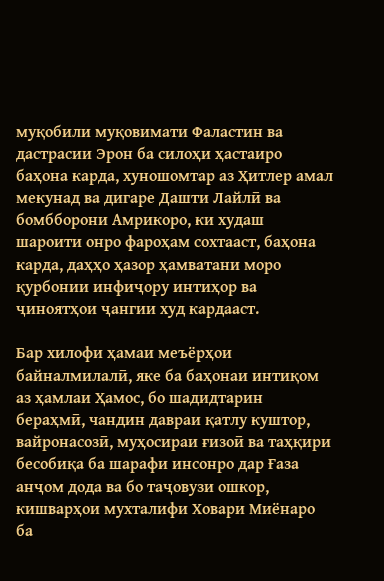муқобили муқовимати Фаластин ва дастрасии Эрон ба силоҳи ҳастаиро баҳона карда, хуношомтар аз Ҳитлер амал мекунад ва дигаре Дашти Лайлӣ ва бомбборони Амрикоро, ки худаш шароити онро фароҳам сохтааст, баҳона карда, даҳҳо ҳазор ҳамватани моро қурбонии инфиҷору интиҳор ва ҷиноятҳои ҷангии худ кардааст.

Бар хилофи ҳамаи меъёрҳои байналмилалӣ, яке ба баҳонаи интиқом аз ҳамлаи Ҳамос, бо шадидтарин бераҳмӣ, чандин давраи қатлу куштор, вайронасозӣ, муҳосираи ғизоӣ ва таҳқири бесобиқа ба шарафи инсонро дар Ғаза анҷом дода ва бо таҷовузи ошкор, кишварҳои мухталифи Ховари Миёнаро ба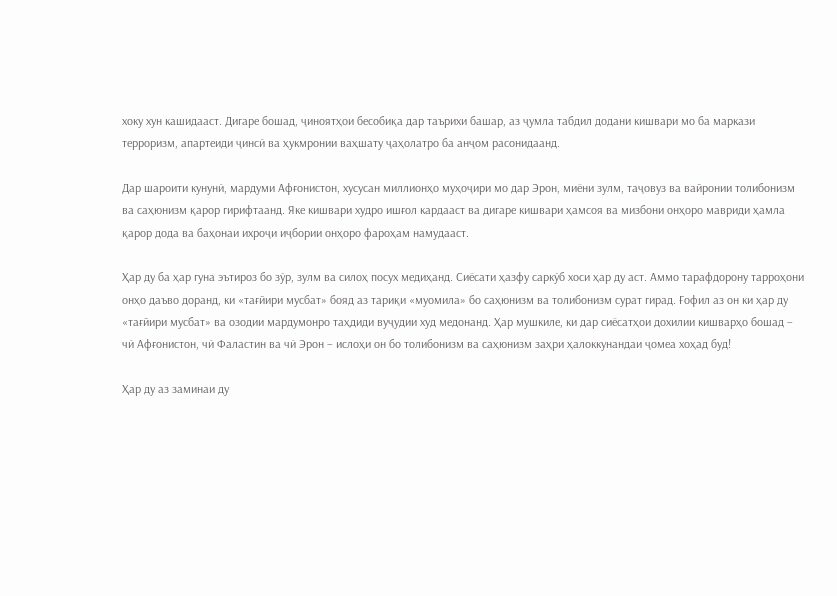хоку хун кашидааст. Дигаре бошад, ҷиноятҳои бесобиқа дар таърихи башар, аз ҷумла табдил додани кишвари мо ба маркази терроризм, апартеиди ҷинсӣ ва ҳукмронии ваҳшату ҷаҳолатро ба анҷом расонидаанд.

Дар шароити кунунӣ, мардуми Афғонистон, хусусан миллионҳо муҳоҷири мо дар Эрон, миёни зулм, таҷовуз ва вайронии толибонизм ва саҳюнизм қарор гирифтаанд. Яке кишвари худро ишғол кардааст ва дигаре кишвари ҳамсоя ва мизбони онҳоро мавриди ҳамла қарор дода ва баҳонаи ихроҷи иҷбории онҳоро фароҳам намудааст.

Ҳар ду ба ҳар гуна эътироз бо зӯр, зулм ва силоҳ посух медиҳанд. Сиёсати ҳазфу саркӯб хоси ҳар ду аст. Аммо тарафдорону тарроҳони онҳо даъво доранд, ки «тағйири мусбат» бояд аз тариқи «муомила» бо саҳюнизм ва толибонизм сурат гирад. Ғофил аз он ки ҳар ду «тағйири мусбат» ва озодии мардумонро таҳдиди вуҷудии худ медонанд. Ҳар мушкиле, ки дар сиёсатҳои дохилии кишварҳо бошад – чӣ Афғонистон, чӣ Фаластин ва чӣ Эрон – ислоҳи он бо толибонизм ва саҳюнизм заҳри ҳалоккунандаи ҷомеа хоҳад буд!

Ҳар ду аз заминаи ду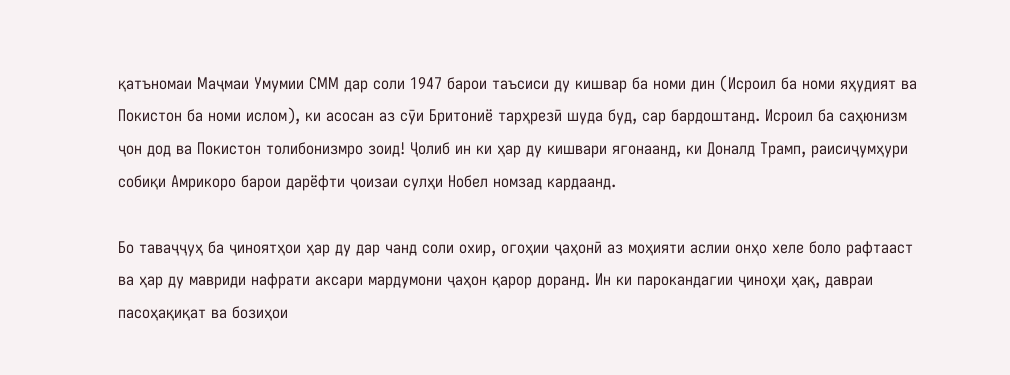қатъномаи Маҷмаи Умумии СММ дар соли 1947 барои таъсиси ду кишвар ба номи дин (Исроил ба номи яҳудият ва Покистон ба номи ислом), ки асосан аз сӯи Бритониё тарҳрезӣ шуда буд, сар бардоштанд. Исроил ба саҳюнизм ҷон дод ва Покистон толибонизмро зоид! Ҷолиб ин ки ҳар ду кишвари ягонаанд, ки Доналд Трамп, раисиҷумҳури собиқи Амрикоро барои дарёфти ҷоизаи сулҳи Нобел номзад кардаанд.

Бо таваҷҷуҳ ба ҷиноятҳои ҳар ду дар чанд соли охир, огоҳии ҷаҳонӣ аз моҳияти аслии онҳо хеле боло рафтааст ва ҳар ду мавриди нафрати аксари мардумони ҷаҳон қарор доранд. Ин ки парокандагии ҷиноҳи ҳақ, давраи пасоҳақиқат ва бозиҳои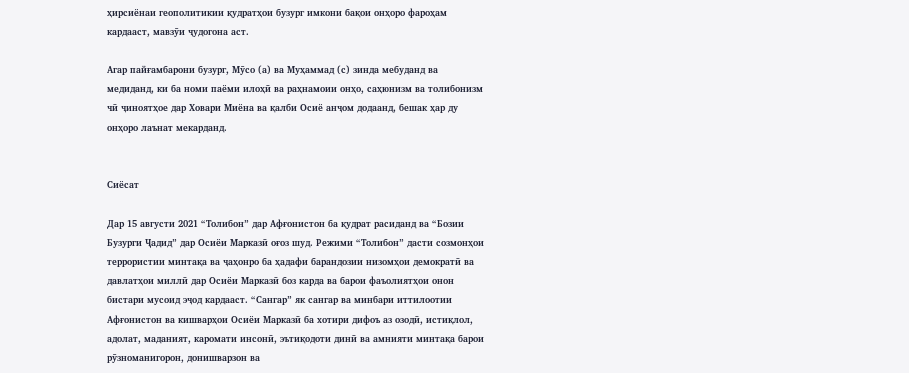ҳирсиёнаи геополитикии қудратҳои бузург имкони бақои онҳоро фароҳам кардааст, мавзӯи ҷудогона аст.

Агар пайғамбарони бузург, Мӯсо (а) ва Муҳаммад (с) зинда мебуданд ва медиданд, ки ба номи паёми илоҳӣ ва раҳнамоии онҳо, саҳюнизм ва толибонизм чӣ ҷиноятҳое дар Ховари Миёна ва қалби Осиё анҷом додаанд, бешак ҳар ду онҳоро лаънат мекарданд.


Сиёсат

Дар 15 августи 2021 “Толибон” дар Афғонистон ба қудрат расиданд ва “Бозии Бузурги Ҷадид” дар Осиёи Марказӣ оғоз шуд. Режими “Толибон” дасти созмонҳои террористии минтақа ва ҷаҳонро ба ҳадафи барандозии низомҳои демократӣ ва давлатҳои миллӣ дар Осиёи Марказӣ боз карда ва барои фаъолиятҳои онон бистари мусоид эҷод кардааст. “Сангар” як сангар ва минбари иттилоотии Афғонистон ва кишварҳои Осиёи Марказӣ ба хотири дифоъ аз озодӣ, истиқлол, адолат, маданият, каромати инсонӣ, эътиқодоти динӣ ва амнияти минтақа барои рӯзноманигорон, донишварзон ва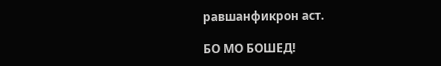равшанфикрон аст.

БО МО БОШЕД!